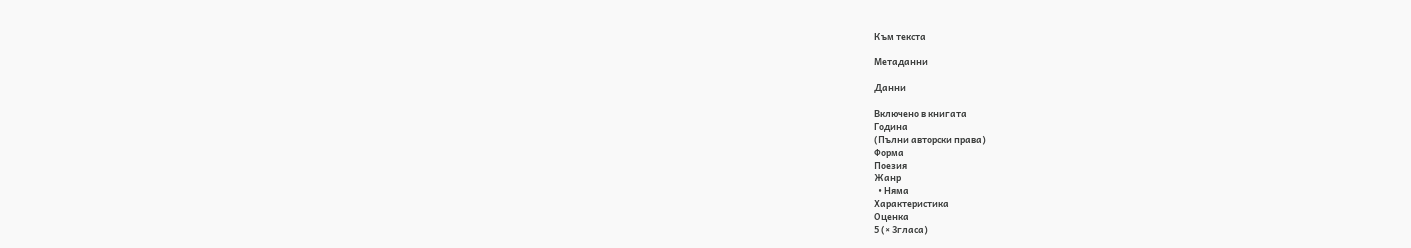Към текста

Метаданни

Данни

Включено в книгата
Година
(Пълни авторски права)
Форма
Поезия
Жанр
  • Няма
Характеристика
Оценка
5 (× 3гласа)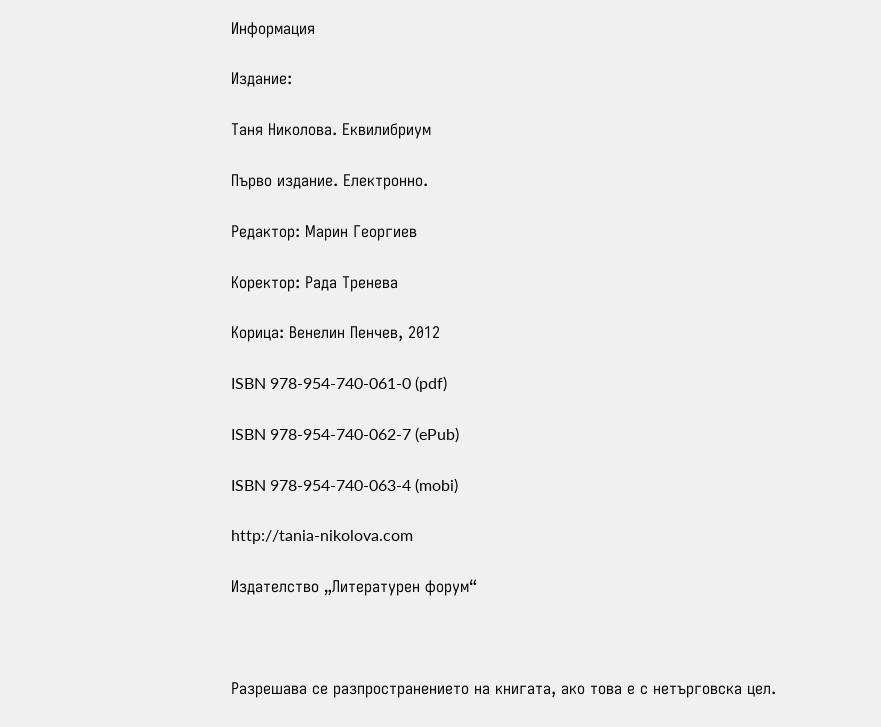Информация

Издание:

Таня Николова. Еквилибриум

Първо издание. Електронно.

Редактор: Марин Георгиев

Коректор: Рада Тренева

Корица: Венелин Пенчев, 2012

ISBN 978-954-740-061-0 (pdf)

ISBN 978-954-740-062-7 (ePub)

ISBN 978-954-740-063-4 (mobi)

http://tania-nikolova.com

Издателство „Литературен форум“



Разрешава се разпространението на книгата, ако това е с нетърговска цел.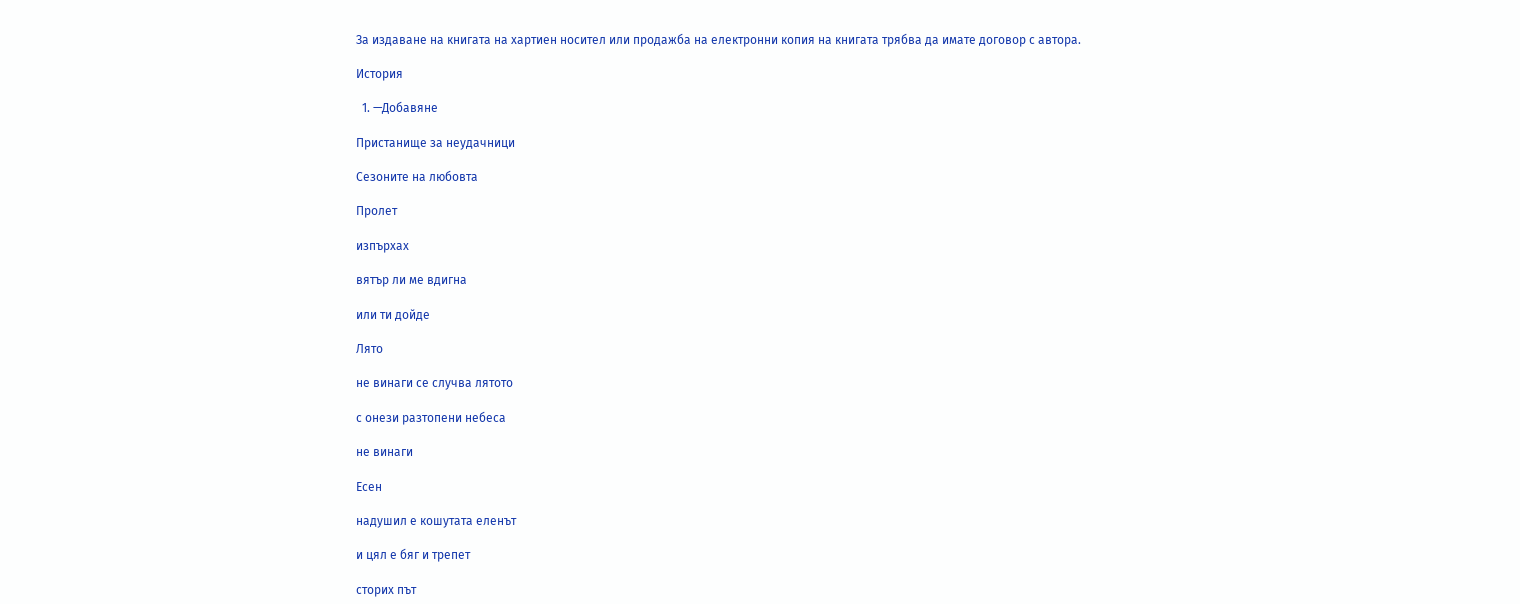За издаване на книгата на хартиен носител или продажба на електронни копия на книгата трябва да имате договор с автора.

История

  1. —Добавяне

Пристанище за неудачници

Сезоните на любовта

Пролет

изпърхах

вятър ли ме вдигна

или ти дойде

Лято

не винаги се случва лятото

с онези разтопени небеса

не винаги

Есен

надушил е кошутата еленът

и цял е бяг и трепет

сторих път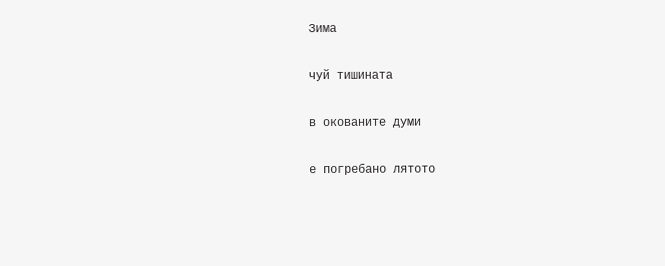Зима

чуй тишината

в окованите думи

е погребано лятото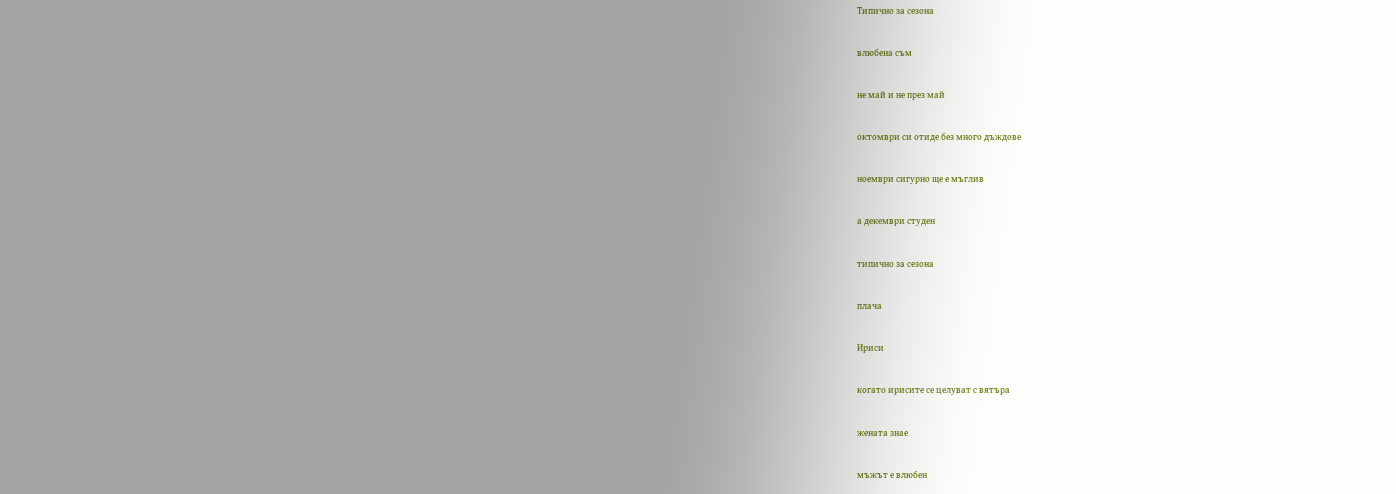Типично за сезона

влюбена съм

не май и не през май

октомври си отиде без много дъждове

ноември сигурно ще е мъглив

а декември студен

типично за сезона

плача

Ириси

когато ирисите се целуват с вятъра

жената знае

мъжът е влюбен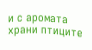и с аромата храни птиците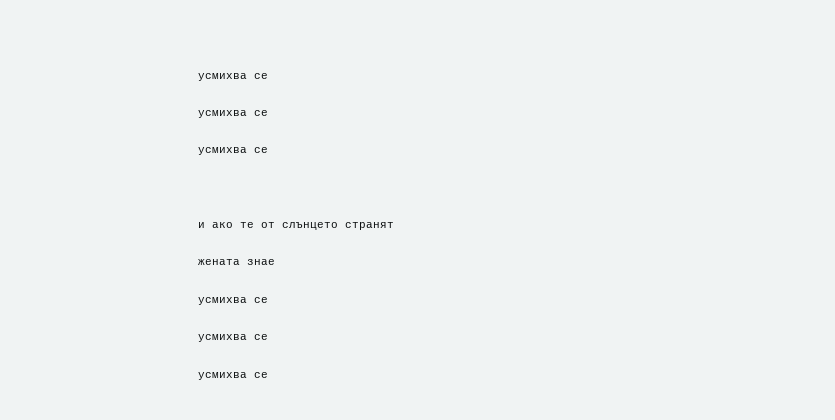усмихва се

усмихва се

усмихва се



и ако те от слънцето странят

жената знае

усмихва се

усмихва се

усмихва се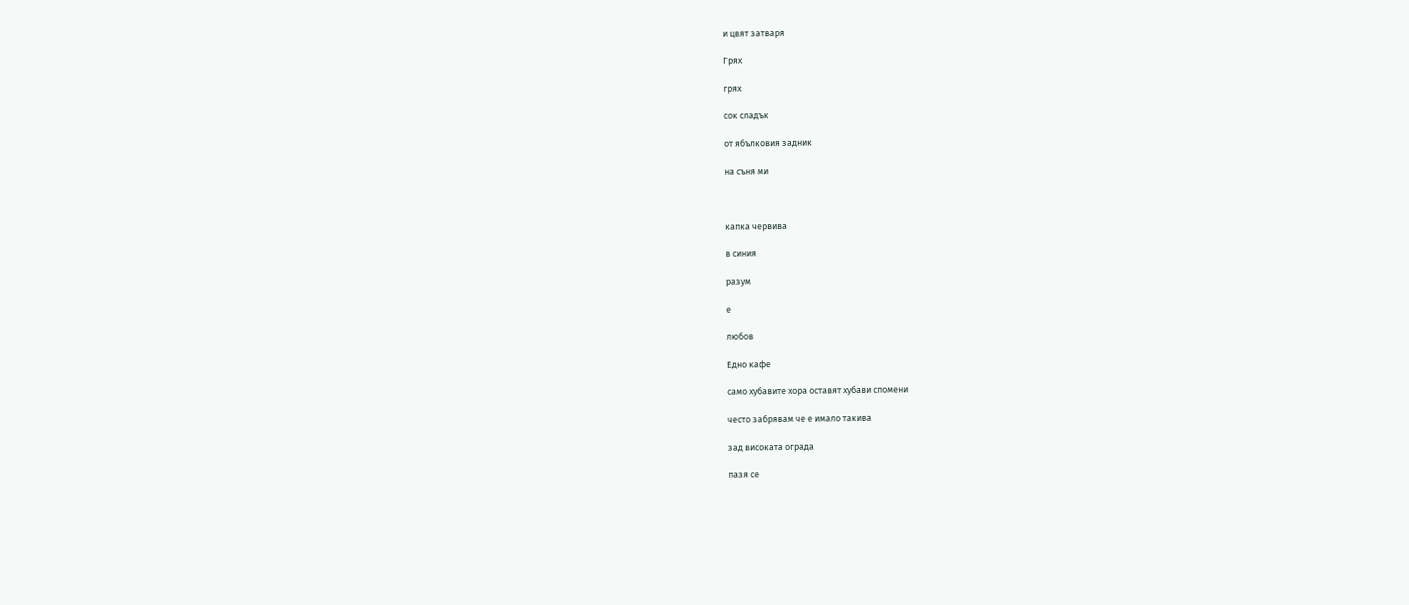и цвят затваря

Грях

грях

сок сладък

от ябълковия задник

на съня ми



капка червива

в синия

разум

е

любов

Едно кафе

само хубавите хора оставят хубави спомени

често забрявам че е имало такива

зад високата ограда

пазя се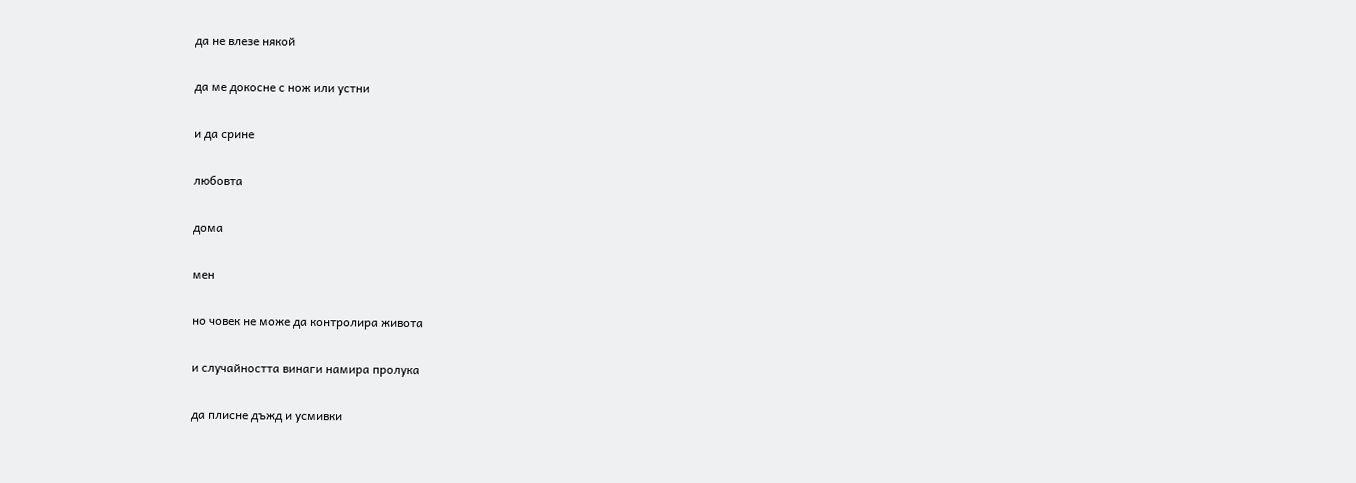да не влезе някой

да ме докосне с нож или устни

и да срине

любовта

дома

мен

но човек не може да контролира живота

и случайността винаги намира пролука

да плисне дъжд и усмивки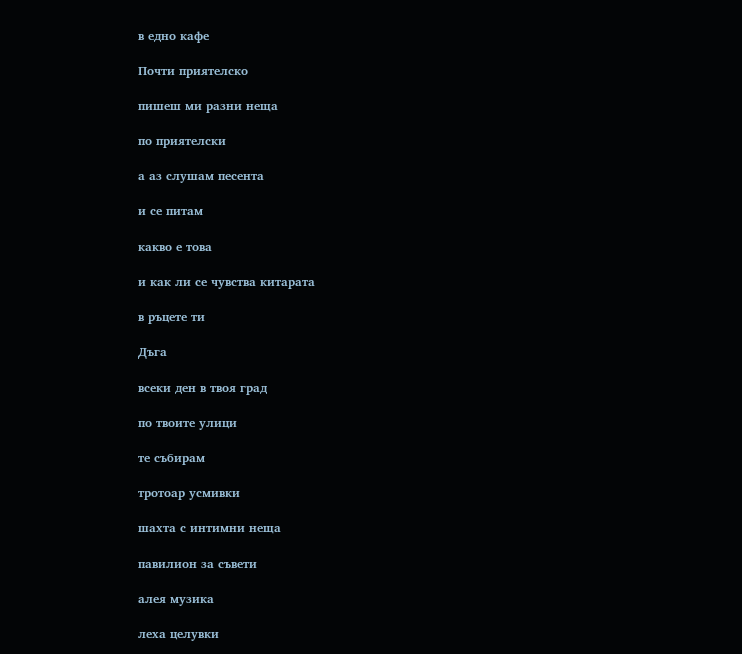в едно кафе

Почти приятелско

пишеш ми разни неща

по приятелски

а аз слушам песента

и се питам

какво е това

и как ли се чувства китарата

в ръцете ти

Дъга

всеки ден в твоя град

по твоите улици

те събирам

тротоар усмивки

шахта с интимни неща

павилион за съвети

алея музика

леха целувки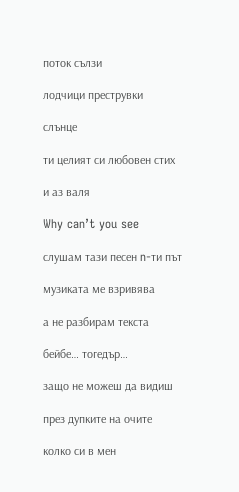поток сълзи

лодчици преструвки

слънце

ти целият си любовен стих

и аз валя

Why can’t you see

слушам тази песен n-ти път

музиката ме взривява

а не разбирам текста

бейбе… тогедър…

защо не можеш да видиш

през дупките на очите

колко си в мен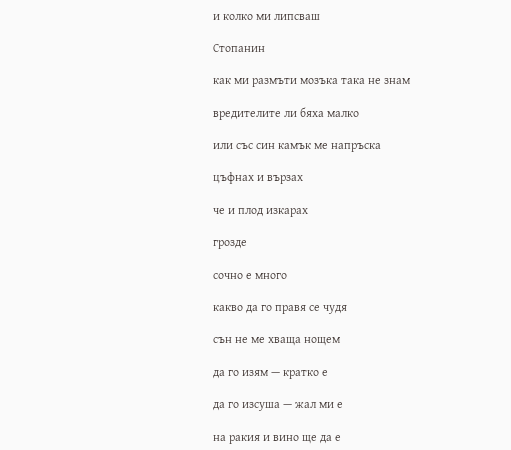и колко ми липсваш

Стопанин

как ми размъти мозъка така не знам

вредителите ли бяха малко

или със син камък ме напръска

цъфнах и вързах

че и плод изкарах

грозде

сочно е много

какво да го правя се чудя

сън не ме хваща нощем

да го изям — кратко е

да го изсуша — жал ми е

на ракия и вино ще да е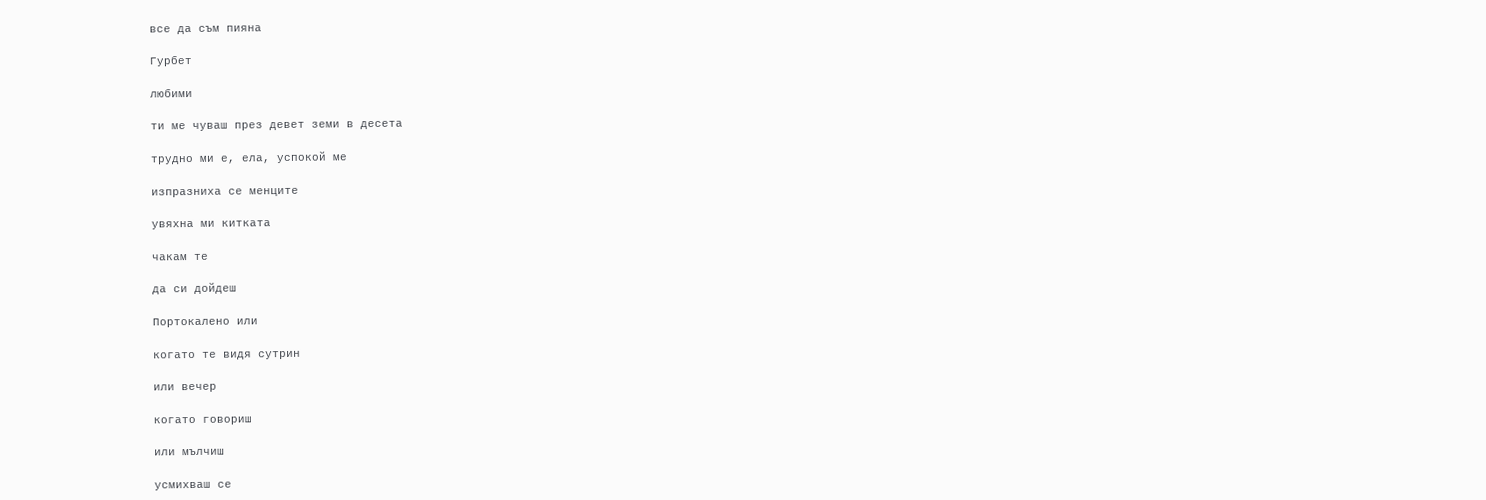все да съм пияна

Гурбет

любими

ти ме чуваш през девет земи в десета

трудно ми е, ела, успокой ме

изпразниха се менците

увяхна ми китката

чакам те

да си дойдеш

Портокалено или

когато те видя сутрин

или вечер

когато говориш

или мълчиш

усмихваш се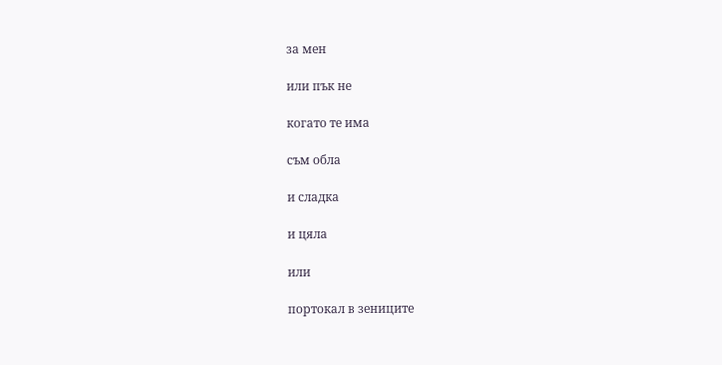за мен

или пък не

когато те има

съм обла

и сладка

и цяла

или

портокал в зениците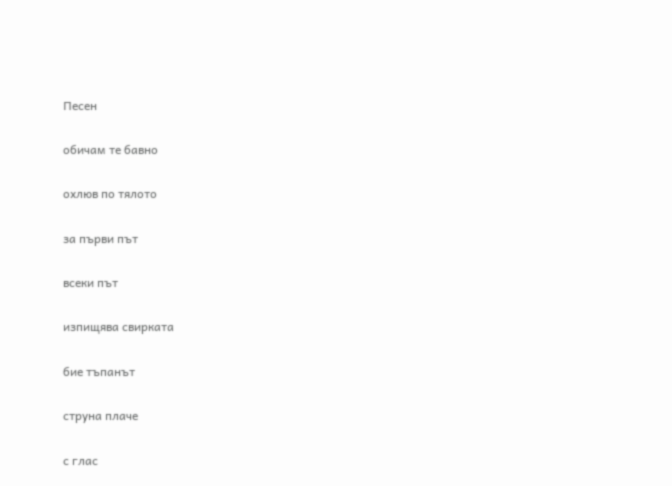Песен

обичам те бавно

охлюв по тялото

за първи път

всеки път

изпищява свирката

бие тъпанът

струна плаче

с глас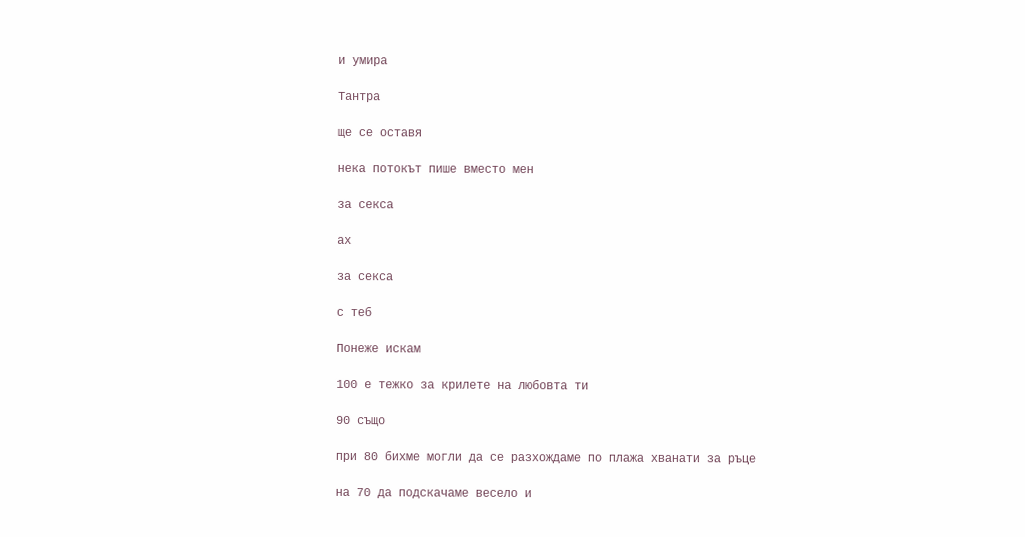и умира

Тантра

ще се оставя

нека потокът пише вместо мен

за секса

ах

за секса

с теб

Понеже искам

100 е тежко за крилете на любовта ти

90 също

при 80 бихме могли да се разхождаме по плажа хванати за ръце

на 70 да подскачаме весело и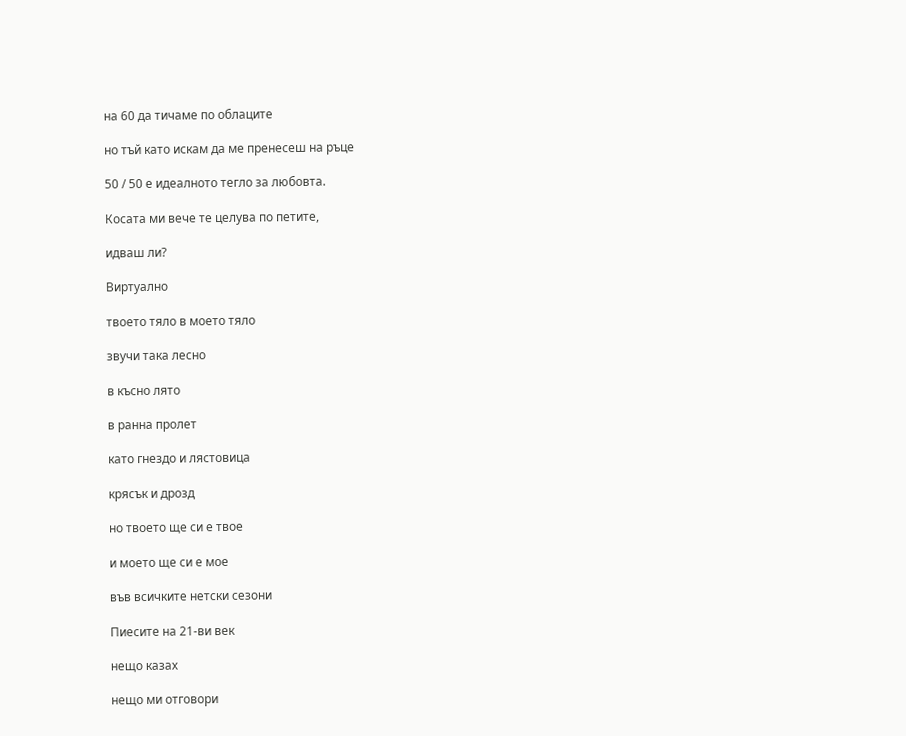на 60 да тичаме по облаците

но тъй като искам да ме пренесеш на ръце

50 / 50 е идеалното тегло за любовта.

Косата ми вече те целува по петите,

идваш ли?

Виртуално

твоето тяло в моето тяло

звучи така лесно

в късно лято

в ранна пролет

като гнездо и лястовица

крясък и дрозд

но твоето ще си е твое

и моето ще си е мое

във всичките нетски сезони

Пиесите на 21-ви век

нещо казах

нещо ми отговори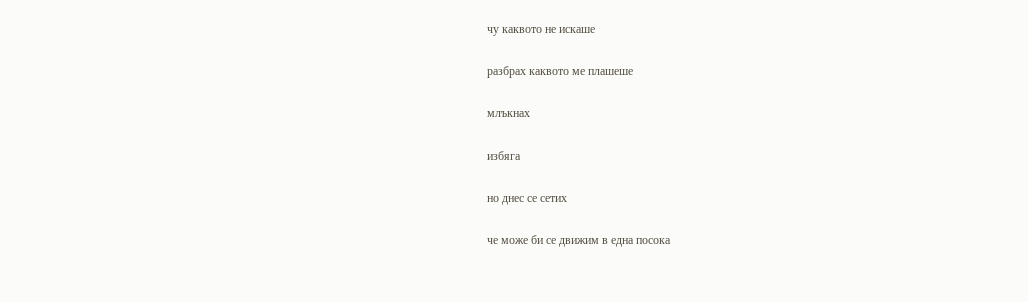чу каквото не искаше

разбрах каквото ме плашеше

млъкнах

избяга

но днес се сетих

че може би се движим в една посока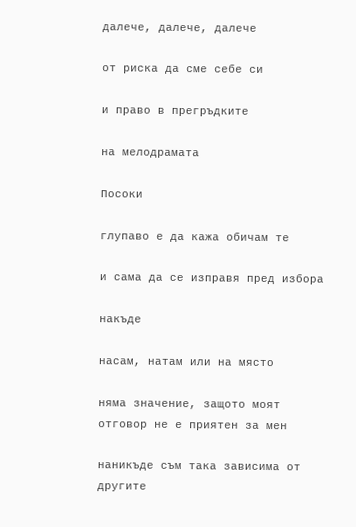далече, далече, далече

от риска да сме себе си

и право в прегръдките

на мелодрамата

Посоки

глупаво е да кажа обичам те

и сама да се изправя пред избора

накъде

насам, натам или на място

няма значение, защото моят отговор не е приятен за мен

наникъде съм така зависима от другите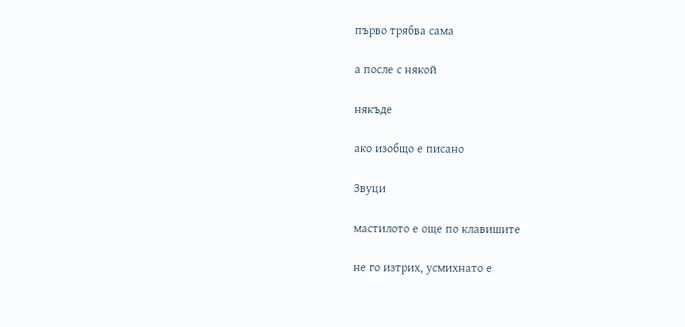първо трябва сама

а после с някой

някъде

ако изобщо е писано

Звуци

мастилото е още по клавишите

не го изтрих, усмихнато е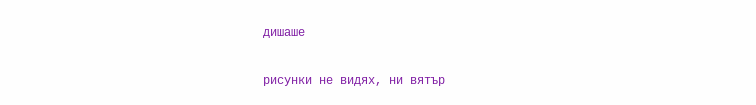дишаше

рисунки не видях, ни вятър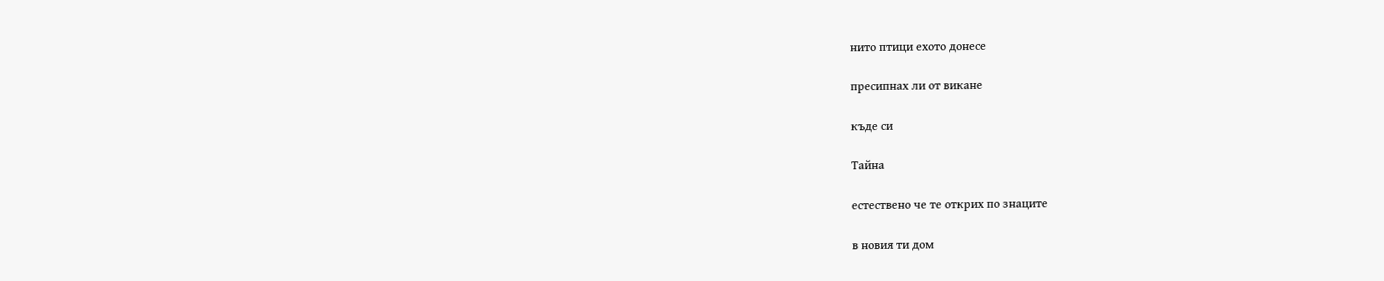нито птици ехото донесе

пресипнах ли от викане

къде си

Тайна

естествено че те открих по знаците

в новия ти дом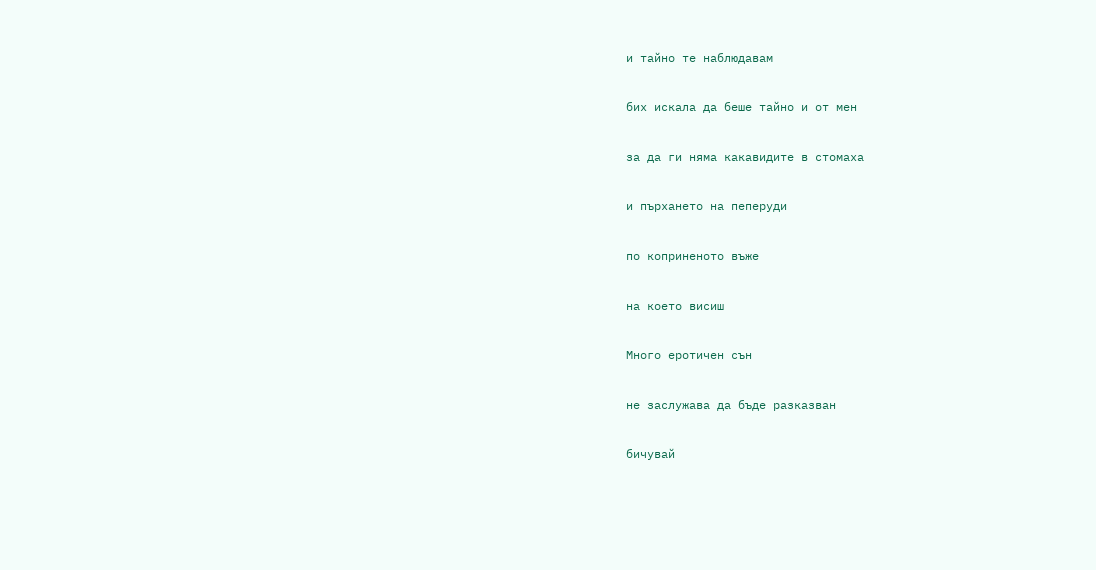и тайно те наблюдавам

бих искала да беше тайно и от мен

за да ги няма какавидите в стомаха

и пърхането на пеперуди

по коприненото въже

на което висиш

Много еротичен сън

не заслужава да бъде разказван

бичувай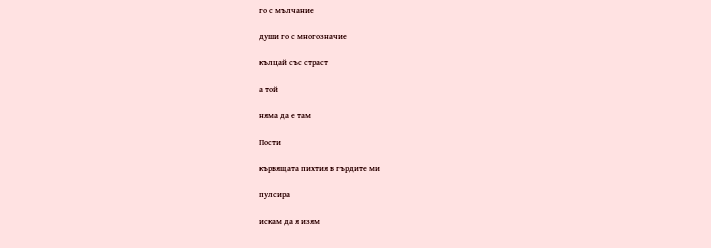го с мълчание

души го с многозначие

кълцай със страст

а той

няма да е там

Пости

кървящата пихтия в гърдите ми

пулсира

искам да я изям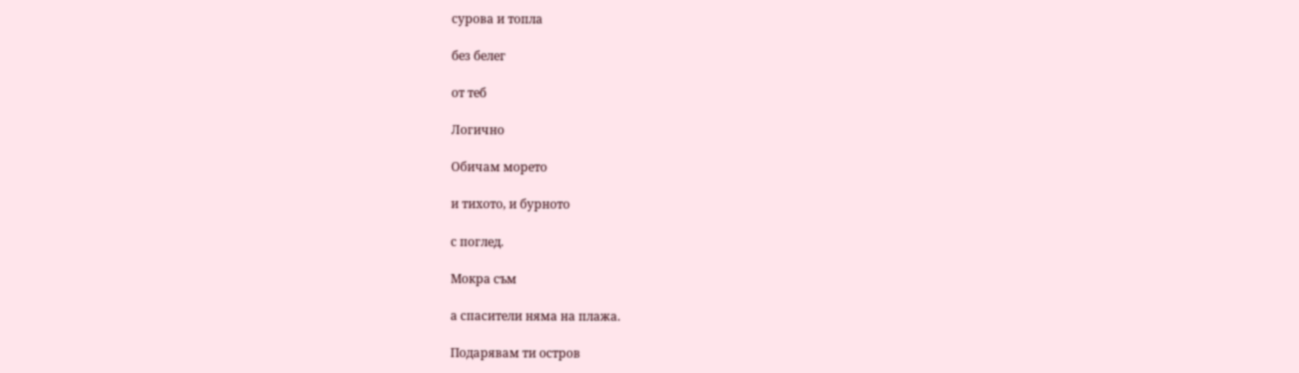сурова и топла

без белег

от теб

Логично

Обичам морето

и тихото, и бурното

с поглед.

Мокра съм

а спасители няма на плажа.

Подарявам ти остров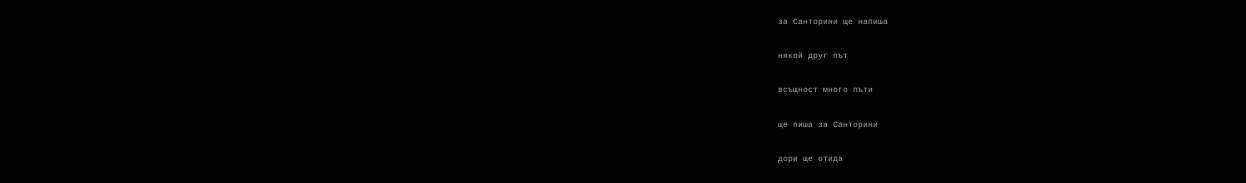за Санторини ще напиша

някой друг път

всъщност много пъти

ще пиша за Санторини

дори ще отида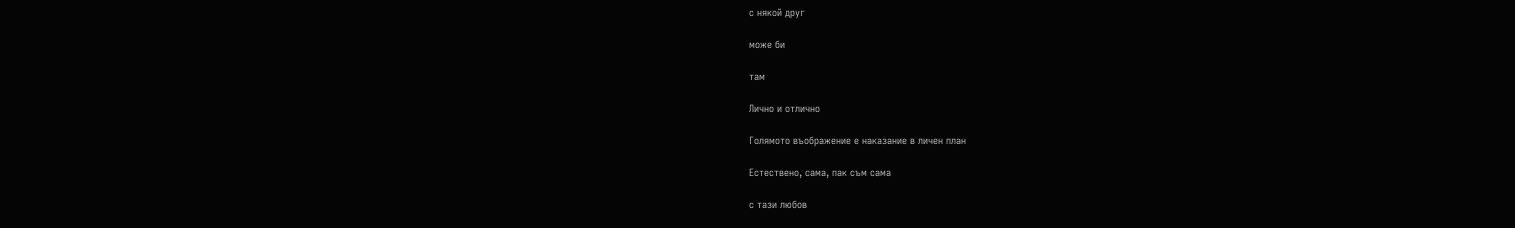с някой друг

може би

там

Лично и отлично

Голямото въображение е наказание в личен план

Естествено, сама, пак съм сама

с тази любов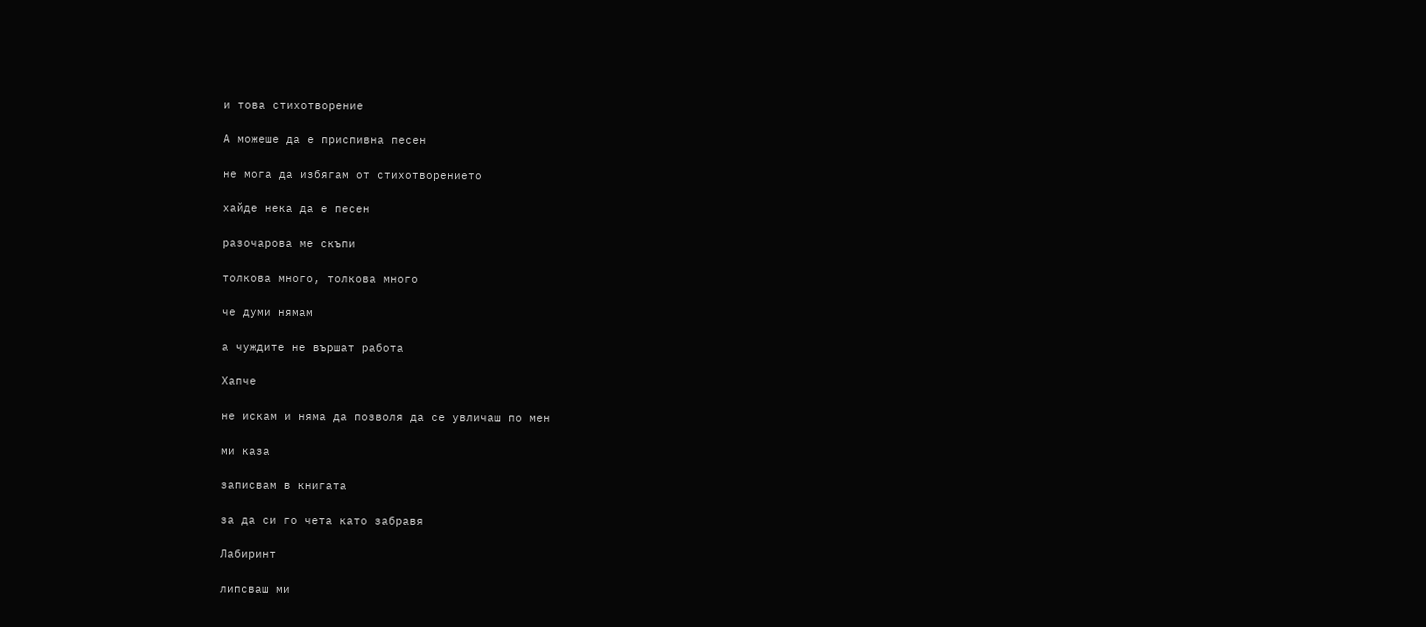и това стихотворение

А можеше да е приспивна песен

не мога да избягам от стихотворението

хайде нека да е песен

разочарова ме скъпи

толкова много, толкова много

че думи нямам

а чуждите не вършат работа

Хапче

не искам и няма да позволя да се увличаш по мен

ми каза

записвам в книгата

за да си го чета като забравя

Лабиринт

липсваш ми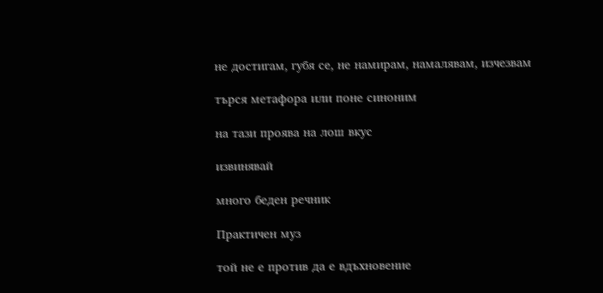не достигам, губя се, не намирам, намалявам, изчезвам

търся метафора или поне синоним

на тази проява на лош вкус

извинявай

много беден речник

Практичен муз

той не е против да е вдъхновение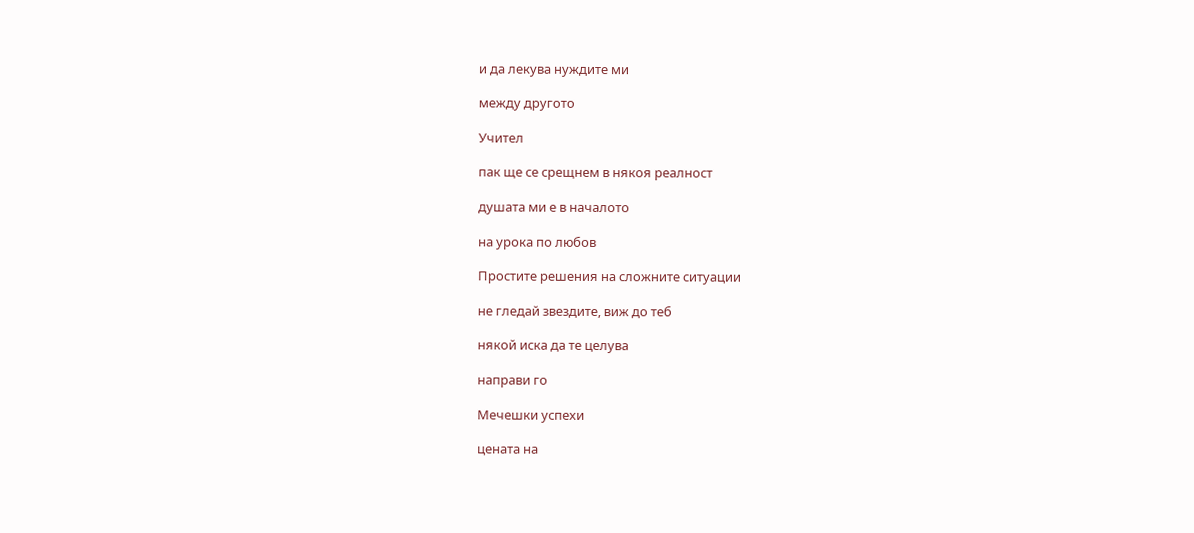и да лекува нуждите ми

между другото

Учител

пак ще се срещнем в някоя реалност

душата ми е в началото

на урока по любов

Простите решения на сложните ситуации

не гледай звездите, виж до теб

някой иска да те целува

направи го

Мечешки успехи

цената на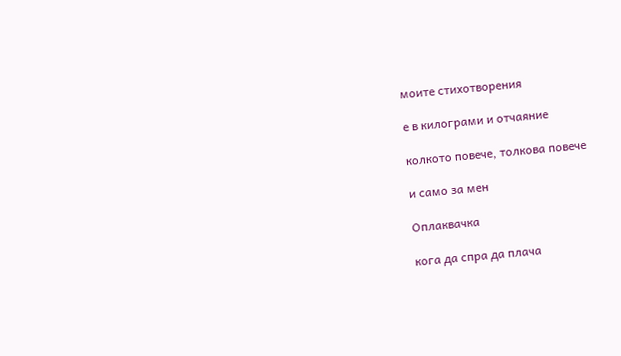моите стихотворения

е в килограми и отчаяние

колкото повече, толкова повече

и само за мен

Оплаквачка

кога да спра да плача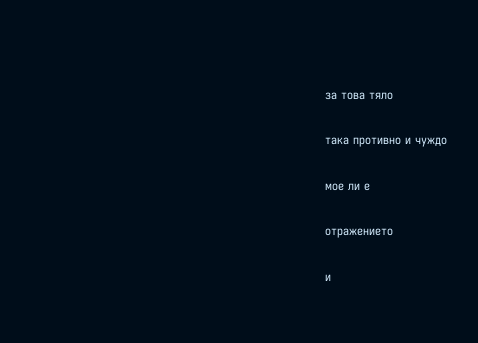за това тяло

така противно и чуждо

мое ли е

отражението

и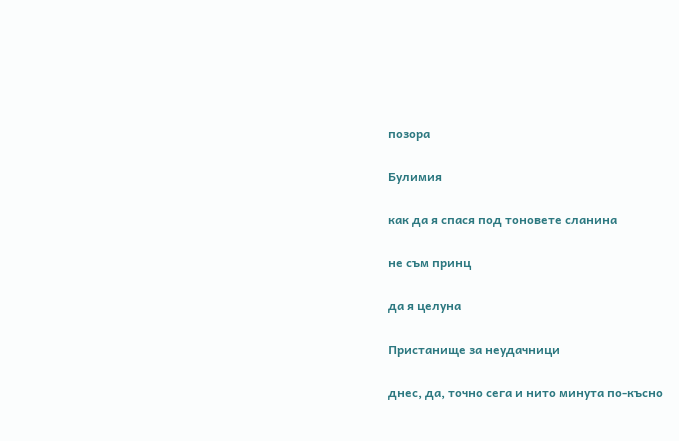позора

Булимия

как да я спася под тоновете сланина

не съм принц

да я целуна

Пристанище за неудачници

днес, да, точно сега и нито минута по-късно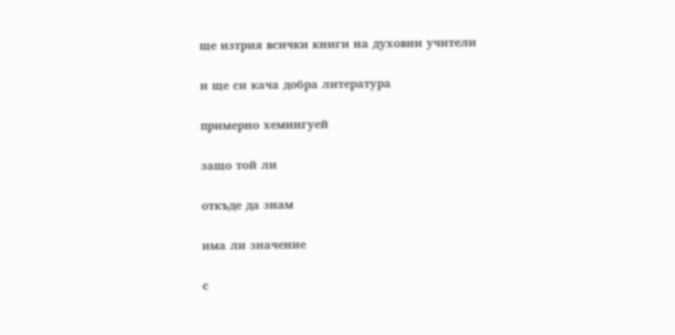ще изтрия всички книги на духовни учители

и ще си кача добра литература

примерно хемингуей

защо той ли

откъде да знам

има ли значение

с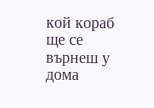кой кораб ще се върнеш у дома